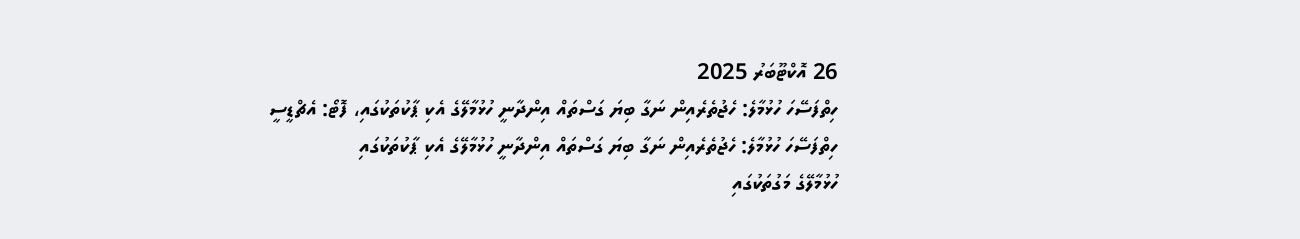26 އޮކްޓޫބަރު 2025
ހިތްފަސޭހަ ހުޅުމާލެ: ހެޖުތެރެއިން ނަގާ ބިޔަ ގަސްތައް އިންދާނީ ހުޅުމާލޭގެ އެކި ޕާކުތަކުގައި، ފޮޓޯ: އެޗްޑީސީ
ހިތްފަސޭހަ ހުޅުމާލެ: ހެޖުތެރެއިން ނަގާ ބިޔަ ގަސްތައް އިންދާނީ ހުޅުމާލޭގެ އެކި ޕާކުތަކުގައި
ހުޅުމާލޭގެ މަގުތަކުގައި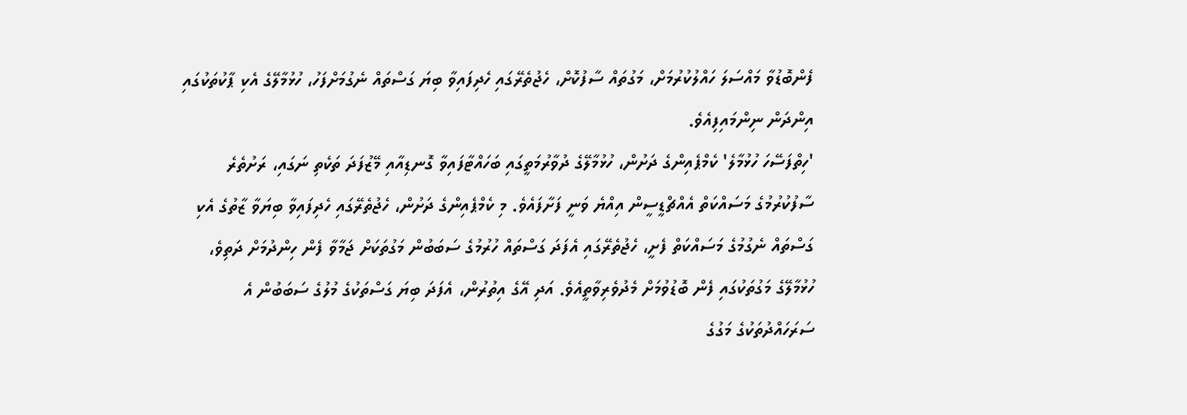ފެންބޮޑުވާ މައްސަލަ ހައްލުކުރުމަށް، މަގުތައް ސާފުކޮށް، ހެޖުތެރޭގައި ހެދިފައިވާ ބިޔަ ގަސްތައް ނެގުމަށްފަހު، ހުޅުމާލޭގެ އެކި ޕާކުތަކުގައި އިންދަން ނިންމައިފިއެވެ.
'ހިތްފަސޭހަ ހުޅުމާލެ' ކެމްޕެއިންގެ ދަށުން، ހުޅުމާލޭގެ ދުވާރުމަތީގައި ބަހައްޓާފައިވާ ގޮނޑިއާއި މޭޒުފަދަ ތަކެތި ނަގައި، ރަށުތެރެ ސާފުކުރުމުގެ މަސައްކަތް އެއްޗްޑީސީން އިއްޔެ ވަނީ ފަށާފައެވެ. މި ކެމްޕެއިންގެ ދަށުން، ހެޖުތެރޭގައި ހެދިފައިވާ ބިޔަވާ ޒާތުގެ އެކި ގަސްތައް ނެގުމުގެ މަސައްކަތް ފެށީ، ހެޖުތެރޭގައި އެފަދަ ގަސްތައް ހުރުމުގެ ސަބަބުން މަގުތަކަށް ޖަމާވާ ފެން ހިންދުމަށް ދަތިވެ، ހުޅުމާލޭގެ މަގުތަކުގައި ފެން ބޮޑުވުމަށް މެދުވެރިވާތީއެވެ. އަދި އޭގެ އިތުރުން، އެފަދަ ބިޔަ ގަސްތަކުގެ މުލުގެ ސަބަބުން އެ ސަރަހައްދުތަކުގެ މަގުގެ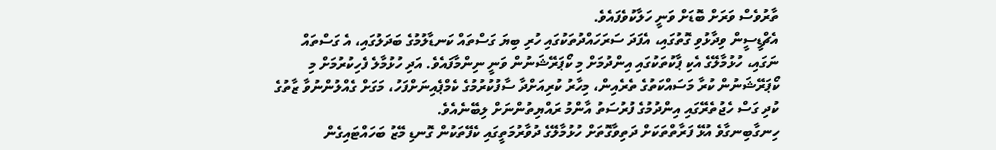ތާރުވެސް ވަރަށް ބޮޑަށް ވަނީ ހަލާކުވެފައެވެ.
އެޗްޑީސީން ވިދާޅުވި ގޮތުގައި، އެފަދަ ސަރަހައްދުތަކުގައި ހުރި ބިޔަ ގަސްތައް ކަނޑާލުމުގެ ބަދަލުގައި، އެ ގަސްތައް ނަގައި، ހުޅުމާލޭގެ އެކި ޕާކުތަކުގައި އިންދުމަށް މި ކޯޕަރޭޝަނުން ވަނީ ނިންމާފައެވެ. އަދި ހުޅުމާލެ ފެހިކުރުމަށް މި ކޯޕަރޭޝަނުން ކުރާ މަސައްކަތުގެ ތެރެއިން، މިހާރު ކުރިއަށްދާ ސާފުކުރުމުގެ ކެމްޕެއިނަށްފަހު، މަގަށް ގެއްލުންނުވާ ޒާތުގެ ކުދި ގަސް ހެޖުތެރޭގައި އިންދުމުގެ ފުރުސަތު އާންމު ރައްޔިތުންނަށް ލިބޭނެއެވެ.
ހިނގާބިނގާވެ އުޅޭ ފަރާތްތަކަށް ދަތިވާގޮތަށް ހުޅުމާލޭގެ ދުވާރުމަތީގައި ކެފޭތަކުން ގޮނޑި މޭޒު ބަހައްޓައިގެން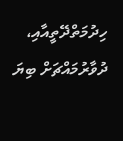ހިދުމަތްދޭތީއާއި، ދުވާރުމައްޗަށް ބިޔަ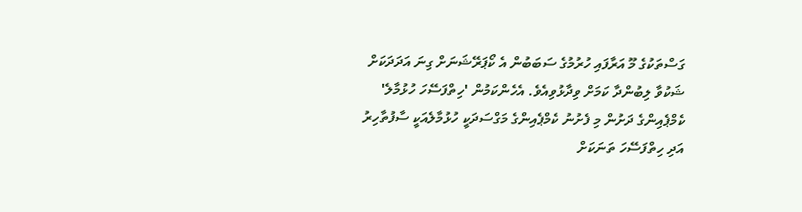ގަސްތަކުގެ މޫ އަރާފައި ހުރުމުގެ ސަބަބުން އެ ކޯޕަރޭޝަނަށް ގިނަ އަދަދަކަށް ޝަކުވާ ލިބުންދާ ކަމަށް ވިދާޅުވިއެވެ. އެހެންކަމުން 'ހިތްފަސޭހަ ހުޅުމާލެ' ކެމްޕެއިންގެ ދަށުން މި ފެށުނު ކެމްޕެއިންގެ މަގްސަދަކީ ހުޅުމާލެއަކީ ސާފުތާހިރު އަދި ހިތްފަސޭހަ ތަނަކަށް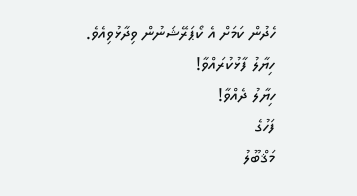ހެދުން ކަމަށް އެ ކޯޕަރޭޝަނުން ވިދާޅުވިއެވެ.
ހިޔާލު ފާޅުކުރައްވާ!
ހިޔާލު ދެއްވާ!
ފަހުގެ
މަޤްބޫލު